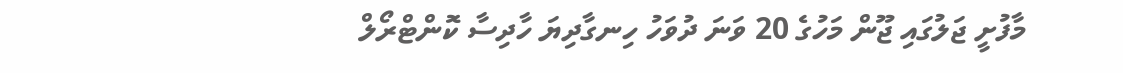މާފުށީ ޖަލުގައި ޖޫން މަހުގެ 20 ވަނަ ދުވަހު ހިނގާދިޔަ ހާދިސާ ކޮންޓްރޯލް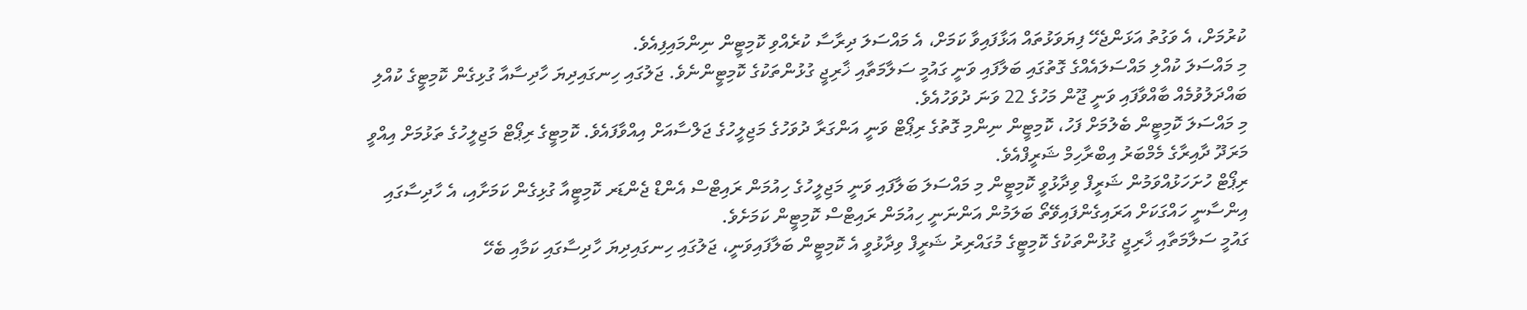ކުރުމަށް، އެ ވަގުތު އަޅަންޖެހޭ ފިޔަވަޅުތައް އަޅާފައިވާ ކަމަށް، އެ މައްސަލަ ދިރާސާ ކުރެއްވި ކޮމިޓީން ނިންމައިފިއެވެ.
މި މައްސަލަ ކުއްލި މައްސަލައެއްގެ ގޮތުގައި ބަލާފައި ވަނީ ގައުމީ ސަލާމަތާއި ޚާރިޖީ ގުޅުންތަކުގެ ކޮމިޓީންނެވެ. ޖަލުގައި ހިނގައިދިޔަ ހާދިސާއާ ގުޅިގެން ކޮމިޓީގެ ކުއްލި ބައްދަލުވުމެއް ބާއްވާފައި ވަނީ ޖޫން މަހުގެ 22 ވަނަ ދުވަހުއެވެ.
މި މައްސަލަ ކޮމިޓީން ބެލުމަށް ފަހު، ކޮމިޓީން ނިންމި ގޮތުގެ ރިޕޯޓް ވަނީ އަންގަރާ ދުވަހުގެ މަޖިލީހުގެ ޖަލްސާއަށް އިއްވާފައެވެ. ކޮމިޓީގެ ރިޕޯޓް މަޖިލީހުގެ ތަޅުމަށް އިއްވީ މަރަދޫ ދާއިރާގެ މެމްބަރު އިބްރާހިމް ޝަރީފްއެވެ.
ރިޕޯޓް ހުށަހަޅުއްވަމުން ޝަރީފް ވިދާޅުވީ ކޮމިޓީން މި މައްސަލަ ބަލާފައި ވަނީ މަޖިލީހުގެ ހިއުމަން ރައިޓްސް އެންޑް ޖެންޑަރ ކޮމިޓީއާ ގުޅިގެން ކަމަށާއި، އެ ހާދިސާގައި އިންސާނީ ހައްގަކަށް އަރައިގެންފައިވޭތޯ ބަލަމުން އަންނަނީ ހިއުމަން ރައިޓްސް ކޮމިޓީން ކަމަށެވެ.
ގައުމީ ސަލާމަތާއި ޚާރިޖީ ގުޅުންތަކުގެ ކޮމިޓީގެ މުގައްރިރު ޝަރީފް ވިދާޅުވީ އެ ކޮމިޓީން ބަލާފައިވަނީ، ޖަލުގައި ހިނގައިދިޔަ ހާދިސާގައި ކަމާއި ބެހޭ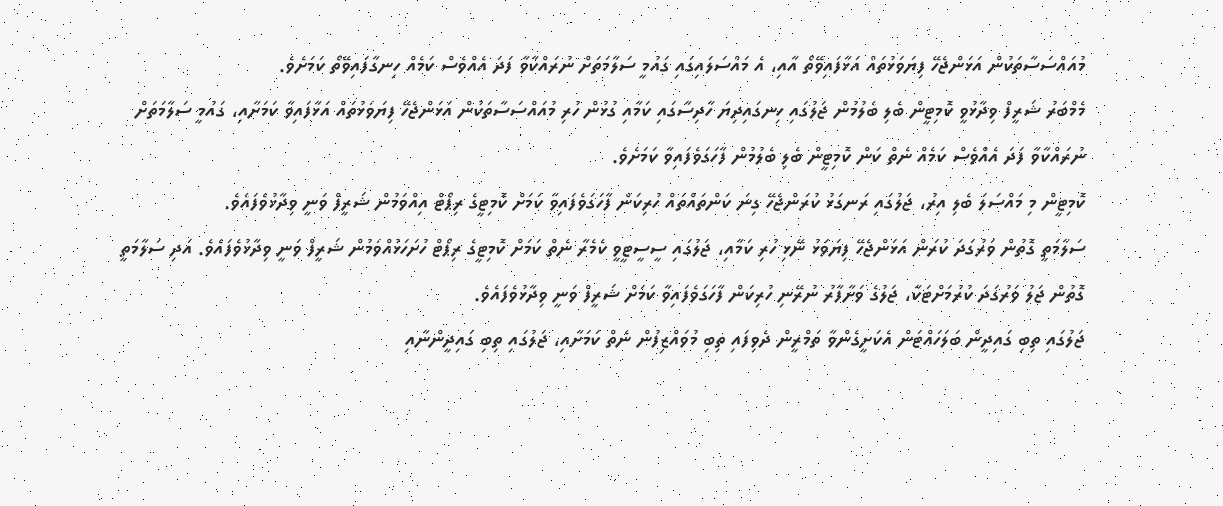މުއައްސަސާތަކުން އަޅަންޖެހޭ ފިޔަވަޅުތައް އަޅާފައިވޭތޯ އާއި، އެ މައްސަލައިގައި ގައުމީ ސަލާމަތަށް ނުރައްކާވާ ފަދަ އެއްވެސް ކަމެއް ހިނގާފައިވޭތޯ ކަމަށެވެ.
މެމްބަރު ޝަރީފް ވިދާޅުވީ ކޮމިޓީން ބެލި ބެލުމުން ޖަލުގައި ހިނގައިދިޔަ ހާދިސާގައި ކަމާއި ގުޅުން ހުރި މުއައްސަސާތަކުން އަޅަންޖެހޭ ފިޔަވަޅުތައް އަޅާފައިވާ ކަމަށާއި، ގައުމީ ސަލާމަތަށް ނުރައްކާވާ ފަދަ އެއްވެސް ކަމެއް ނެތް ކަން ކޮމިޓީން ބެލި ބެލުމުން ފާހަގަވެފައިވާ ކަމަށެވެ.
ކޮމިޓީން މި މައްސަލަ ބެލި އިރު، ޖަލުގައި ރަނގަޅު ކުރަންޖެހޭ ގިނަ ކަންތައްތައް ހުރިކަން ފާހަގަވެފައިވާ ކަމަށް ކޮމިޓީގެ ރިޕޯޓް އިއްވަމުން ޝަރީފް ވަނީ ވިދާޅުވެފައެވެ.
ސަލާމަތީ ގޮތުން ވަރުގަދަ ކުރަން އަޅަންޖެހޭ ފިޔަވަޅު ނޭޅި ހުރި ކަމާއި، ޖަލުގައި ސީސީޓީވީ ކެމެރާ ނެތް ކަމަށް ކޮމިޓީގެ ރިޕޯޓް ހުށަހަޅުއްވަމުން ޝަރީފް ވަނީ ވިދާޅުވެފައެވެ. އަދި ސަލާމަތީ ގޮތުން ޖަލު ވަރުގަދަ ކުރުމަށްޓަކާ، ޖަލުގެ ވަށާފާރު ނުރޭނި ހުރިކަން ފާހަގަވެފައިވާ ކަމަށް ޝަރީފް ވަނީ ވިދާޅުވެފައެވެ.
ޖަލުގައި ތިބި ގައިދީން ބަލަހައްޓަން އެކަށީގެންވާ ތަމްރީން ދެވިފައި ތިބި މުވައްޒިފުން ނެތް ކަމަށާއި، ޖަލުގައި ތިބި ގައިދީންނާއި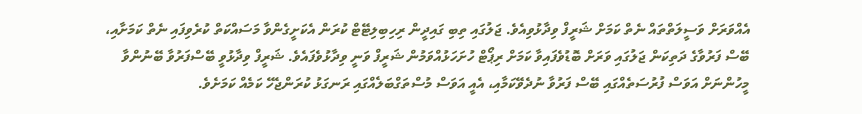އެއްވަރަށް ވަސީލަތްތައް ނެތް ކަމަށް ޝަރީފް ވިދާޅުވިއެވެ. ޖަލުގައި ތިބި ގައިދީން ރިހިބިލިޓޭޓް ކުރަން އެކަށީގެންވާ މަސައްކަތް ކުރެވިފައި ނެތް ކަމަށާއި، ބޭސް ފަރުވާގެ ދަތިކަން ޖަލުގައި ވަރަށް ބޮޑުވެފައިވާ ކަމަށް ރިޕޯޓް ހުށަހަޅުއްވަމުން ޝަރީފް ވަނީ ވިދާޅުވެފައެވެ. ޝަރީފް ވިދާޅުވީ ބޭސްފަރުވާ ބޭނުންވާ މީހުންނަށް އަވަސް ފުރުސަތެއްގައި ބޭސް ފަރުވާ ނުދެވޭކަމާއި، އެއީ އަވަސް މުސްތަގްބަލެއްގައި ރަނގަޅު ކުރަންޖެހޭ ކަމެއް ކަމަށެވެ.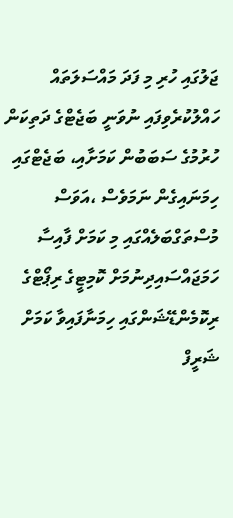ޖަލުގައި ހުރި މި ފަދަ މައްސަލަތައް ހައްލުކުރެވިފައި ނުވަނީ ބަޖެޓްގެ ދަތިކަން ހުރުމުގެ ސަބަބުން ކަމަށާއި، ބަޖެޓްގައި ހިމަނައިގެން ނަމަވެސް ،އަވަސް މުސްތަގްބަލެއްގައި މި ކަމަށް ފާއިސާ ހަމަޖައްސައިދިނުމަށް ކޮމިޓީގެ ރިޕޯޓްގެ ރިކޮމެންޑޭޝަންގައި ހިމަނާފައިވާ ކަމަށް ޝަރީފް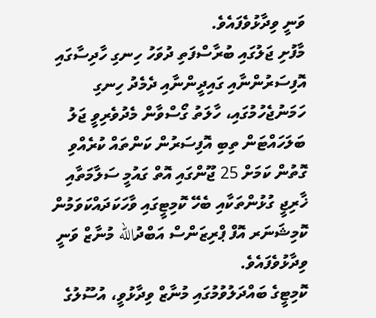ވަނީ ވިދާޅުވެފައެވެ.
މާފުށި ޖަލުގައި ބުރާސްފަތި ދުވަހު ހިނގި ހާދިސާގައި އޮފިސަރުންނާއި ގައިދީންނާއި ދެމެދު ހިނގި ހަމަނުޖެހުމުގައި، ހާލަތު ގޯސްވާން މެދުވެރިވީ ޖަލު ބަލަހައްޓަން ތިބި އޮފިސަރުން ކަންތައް ކުރެއްވި ގޮތުން ކަމަށް 25 ޖޫންގައި އޮތް ގައުމީ ސަލާމަތާއި ޚާރިޖީ ގުޅުންތަކާއި ބެހޭ ކޮމިޓީގައި ވާހަކަދައްކަވަމުން ކޮމިޝަނަރ އޮފް ޕްރިޒަންސް އަބްދުالله މުނާޒް ވަނީ ވިދާޅުވެފައެވެ.
ކޮމިޓީގެ ބައްދަލުވުމުގައި މުނާޒް ވިދާޅުވީ، އުސޫލުގެ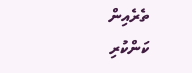ތެރެއިން ކަންކުރި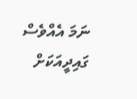ނަމަ އެއްވެސް ގައިދީއަކަށް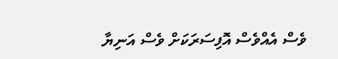ވެސް އެއްވެސް އޮފިސަރަކަށް ވެސް އަނިޔާ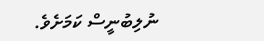ނުލިބުނީސް ކަމަށެވެ.